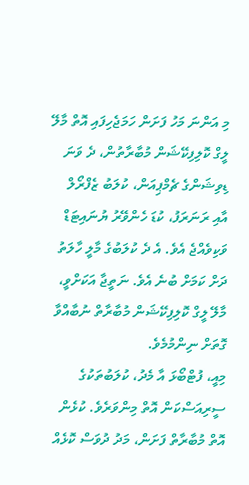މި އަންނަ މަހު ފަށަން ހަމަޖެހިފައި އޮތް މާލޭ ލީގް ކޮލިފިކޭޝަން މުބާރާތުން، ދެ ވަނަ ޑިވިޝަންގެ ޗެމްޕިއަން، ކުލަބު ޒެފްރޯލް އާއި ރަނަރަފު، ކުޑަ ހެންވޭރު ޔުނައިޓަޑް ވަކިވެއްޖެ އެވެ. އެ ދެ ކުލަބުގެ މާލީ ހާލަތު ދަށް ކަމަށް ބުނެ އެވެ. ނަތީޖާ އަކަށްވީ، މާލޭ ލީގް ކޮލިފިކޭޝަން މުބާރާތް ނުބާއްވާ ގޮތަށް ނިންމުމެވެ.
މިއީ، ފުޓްބޯޅަ އާ މެދު، ކުލަބުތަކުގެ ސީރިއަސްކަން އޮތް މިންވަރެވެ. ކުޅެން އޮތް މުބާރާތް ފަށަން، މަދު ދުވަސް ކޮޅެއް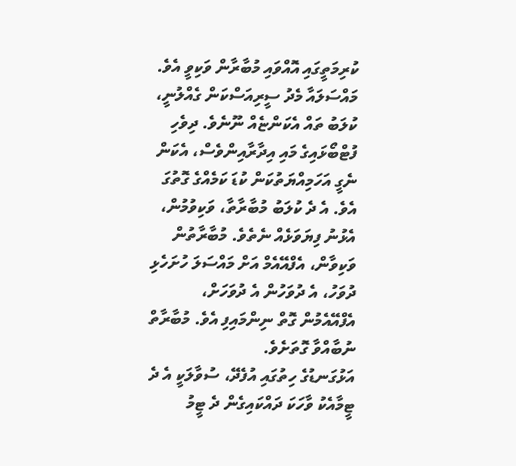ކުރިމަތީގައި އޮއްވައި މުބާރާން ވަކިވީ އެވެ. މައްސަލައާ މެދު ސީރިއަސްކަން ގެއްލުނީ، ކުލަބު ތައް އެކަންޏެއް ނޫނެވެ. ދިވެހި ފުޓްބޯޅައިގެ މައި އިދާރާއިންވެސް، އެކަން ނެގީ އަހަމިއްޔަތުކަން ކުޑަ ކަމެއްގެ ގޮތުގަ އެވެ. އެ ދެ ކުލަބު މުބާރާތާ، ވަކިވުމުން، އެޅުނު ފިޔަވަޅެއް ނެތެވެ. މުބާރާތުން ވަކިވާން، އެފްއޭއެމް އަށް މައްސަލަ ހުށަހެޅި ދުވަހު، އެ ދުވަހުން އެ ދުވަހަށް، އެފްއޭއެމުން ގޮތް ނިންމައިފި އެވެ. މުބާރާތް ނުބާއްވާ ގޮތަށެވެ.
އަޅުގަނޑުގެ ހިތުގައި އުފެދޭ، ސުވާލަކީ އެ ދެ ޓީމާއެކު ވާހަކަ ދައްކައިގެން ދެ ޓީމު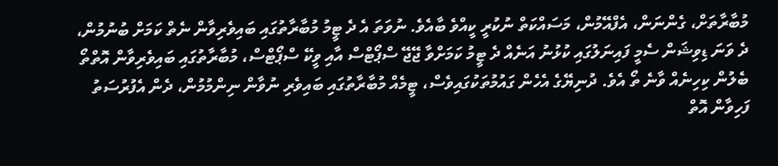މުބާރާތަށް، ގެންނަން، އެފްއޭމުން، މަސައްކަތް ނުކުރީ ކީއްވެ ބާއެވެ. ނުވަތަ އެ ދެ ޓީމު މުބާރާތުގައި ބައިވެރިވާން ނެތް ކަމަށް ބުނުމުން، ދެ ވަނަ ޑިވިޝަން ސެމީ ފައިނަލުގައި ކުޅުނު އަނެއް ދެ ޓީމު ކަމަށްވާ ޖޭޖޭ ސްޕޯޓްސް އާއި ވީކޭ ސްޕޯޓްސް، މުބާރާތުގައި ބައިވެރިވާން އޮތްތޯ ބެލުން ކިހިނެއް ވާނެ ތޯ އެވެ. ދުނިޔޭގެ އެހެން ގައުމުތަކުގައިވެސް، ޓީމެއް މުބާރާތުގައި ބައިވެރި ނުވާން ނިންމުމުން، ދެން އެފުރުސަތު ފަހިވާން އޮތް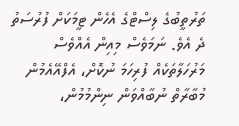ތަރުތީބުގެ ލިސްޓްގެ އެހެން ޓީމަކަށް ފުރުސަތު ދެ އެވެ. ނަމަވެސް މިއިން އެއްވެސް މަރުހަލާތަކެއް ފުރިހަމަ ނުކޮށް، އެފްއޭއެމުން މުބާރާތް ނުބާއްވަން ނިންމުމުން،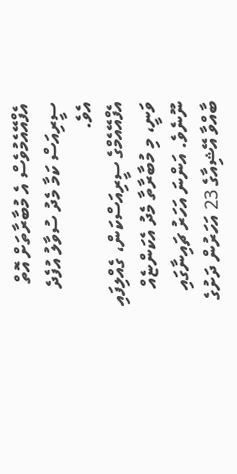އެފްއޭއެމުވެސް އެ މުބާރާތަށް އޮތް ސީރިއަސް ކަމާ މެދު ސުވާލު އުފެދެ އެވެ.
އެފްއޭއެމްގެ ސީރިއަސްކަން، ގެއްލިފައި ވަނީ، މި މުބާރާތާ މެދު އެކަންޏެއް ނޫނެވެ. އަންނަ އަހަރު ޗައިނާގައި ބާއްވާ އޭޝިއާގެ 23 އަހަރުން ދަށުގެ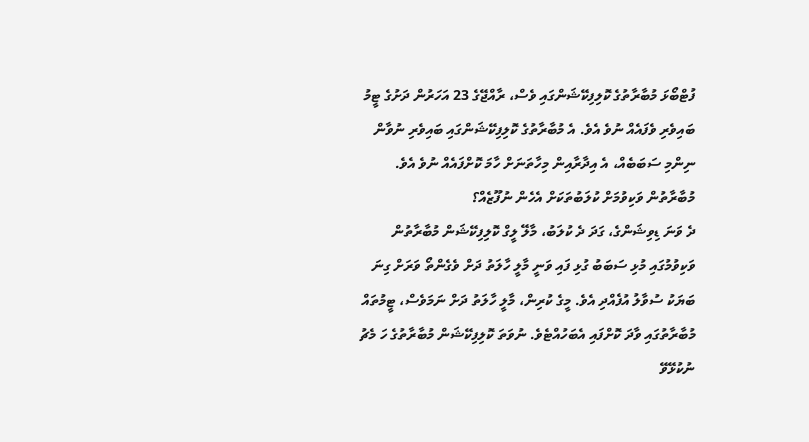ފުޓްބޯޅަ މުބާރާތުގެ ކޮލިފިކޭޝަންގައި ވެސް، ރާއްޖޭގެ 23 އަހަރުން ދަށުގެ ޓީމު ބައިވެރި ވެފައެއް ނުވެ އެވެ. އެ މުބާރާތުގެ ކޮލިފިކޭޝަންގައި ބައިވެރި ނުވާން ނިންމި ސަބަބެއް، އެ އިދާރާއިން މިހާތަނަށް ހާމަ ކޮށްފައެއް ނުވެ އެވެ.
މުބާރާތުން ވަކިވުމަށް ކުލަބުތަކަށް އެހެން ނުފޫޒެއް؟
ދެ ވަނަ ޑިވިޝަންގެ، ގަދަ ދެ ކުލަބު، މާލޭ ލީގް ކޮލިފިކޭޝަން މުބާރާތުން ވަކިވުމުގައި މުޅި ސަބަބު ގުޅި ފައި ވަނީ މާލީ ހާލަތު ދަށް ވެގެންތޯ ވަރަށް ގިނަ ބަޔަކު ސުވާލު އުފެއްދި އެވެ. މީގެ ކުރިން، މާލީ ހާލަތު ދަށް ނަމަވެސް، ޓީމުތައް މުބާރާތުގައި ވާދަ ކޮށްފައި އެބަހުއްޓެވެ. ނުވަތަ ކޮލިފިކޭޝަން މުބާރާތުގެ ހަ މެޗު ނުކުޅޭވޭ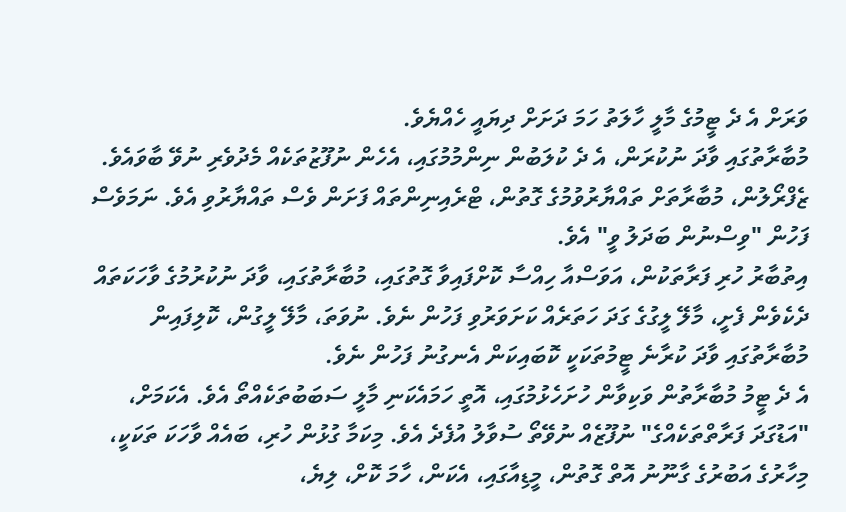ވަރަށް އެ ދެ ޓީމުގެ މާލީ ހާލަތު ހަމަ ދަށަށް ދިޔައީ ހެއްޔެވެ.
މުބާރާތުގައި ވާދަ ނުކުރަން، އެ ދެ ކުލަބުން ނިންމުމުގައި، އެހެން ނުފޫޒުތަކެއް މެދުވެރި ނުވޭ ބާވައެވެ. ޒެފްރޯލުން، މުބާރާތަށް ތައްޔާރުވުމުގެ ގޮތުން، ޓްރެއިނިންތައް ފަށަން ވެސް ތައްޔާރުވި އެވެ. ނަމަވެސް ފަހުން "ވިސްނުން ބަދަލު ވީ" އެވެ.
އިތުބާރު ހުރި ފަރާތަކުން، އަވަސްއާ ހިއްސާ ކޮށްފައިވާ ގޮތުގައި، މުބާރާތުގައި، ވާދަ ނުކުރުމުގެ ވާހަކަތައް ދެކެވެން ފެށީ، މާލޭ ލީގުގެ ގަދަ ހަތަރެއް ކަށަވަރުވި ފަހުން ނެވެ. ނުވަތަ، މާލޭ ލީގުން، ކޮލިފައިން މުބާރާތުގައި ވާދަ ކުރާނެ ޓީމުތަކަކީ ކޮބައިކަން އެނގުނު ފަހުން ނެވެ.
އެ ދެ ޓީމު މުބާރާތުން ވަކިވާން ހުށަހެޅުމުގައި، އޮތީ ހަމައެކަނި މާލީ ސަބަބުތަކެއްތޯ އެވެ. އެކަމަށް، "އަޑުގަދަ ފަރާތްތަކެއްގެ" ނުފޫޒެއް ނުވޭތޯ ސުވާލު އުފެދެ އެވެ. މިކަމާ ގުޅުން ހުރި، ބައެއް ވާހަކަ ތަކަކީ، މިހާރުގެ އަބުރުގެ ގާނޫނު އޮތް ގޮތުން، މީޑިއާގައި، އެކަން، ހާމަ ކޮށް، ލިޔެ،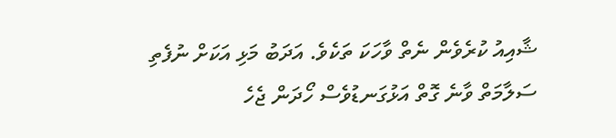ޝާއިއު ކުރެވެން ނެތް ވާހަކަ ތަކެވެ. އަދަބު މަޅި އަކަށް ނުފެތި ސަލާމަތް ވާނެ ގޮތް އަޅުގަނޑުވެސް ހޯދަން ޖެހެ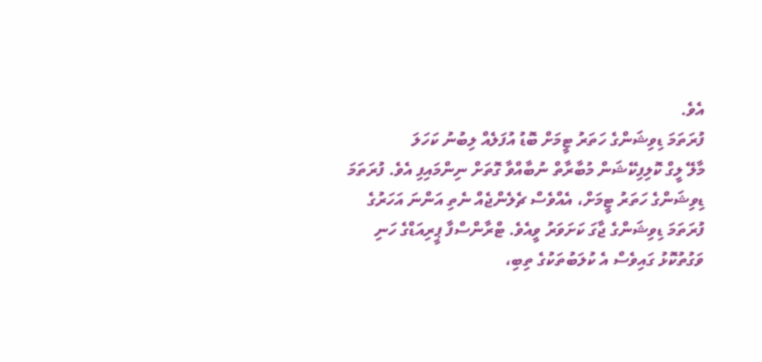އެވެ.
ފުރަތަމަ ޑިވިޝަންގެ ހަތަރު ޓީމަށް ބޮޑު އުފަލެއް ލިބުނު ކަހަލަ
މާލޭ ލީގް ކޮލިފިކޭޝަން މުބާރާތް ނުބާއްވާ ގޮތަށް ނިންމައިފި އެވެ. ފުރަތަމަ ޑިވިޝަންގެ ހަތަރު ޓީމަށް، އެއްވެސް ޗެލެންޖެއް ނެތި އަންނަ އަހަރުގެ ފުރަތަމަ ޑިވިޝަންގެ ޖާގަ ކަށަވަރު ވީއެވެ. ޓްރާންސްފާ ޕީރިއަޑްގެ ހަނި ވަގުތުކޮޅު ގައިވެސް އެ ކުލަބުތަކުގެ ތިބި،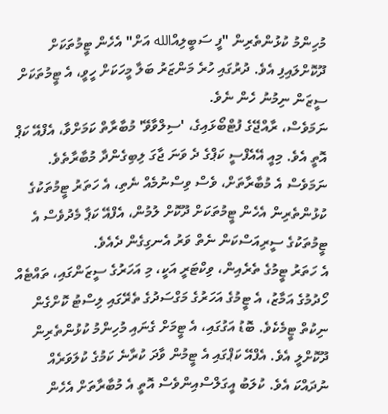މުހިންމު ކުޅުންތެރިން "ފީ ސަބީލިއްالله އަށް" އެހެން ޓީމުތަކަށް ދޫކޮށްލައިފި އެވެ. ދުރުގައި ހުރެ މަންޒަރު ބަލާ މީހަކަށް ހީވީ، އެ ޓީމުތަކަށް ސީޒަން ނިމުނު ހެން ނެވެ.
ނަމަވެސް، ރާއްޖޭގެ ފުޓްބޯޅައިގެ، 'ސިލްވާވޭ' މުބާރާތް ކަމަށްވާ، އެފްއޭ ކަޕް އޮތީ އެވެ. މިއީ އޭއެފްސީ ކަޕްގެ ދެ ވަނަ ޖާގަ ލިބިގެންދާ މުބާރާތެވެ. ނަމަވެސް އެ މުބާރާތަށް، ވެސް ވިސްނުމެއް ނެތި، އެ ހަތަރު ޓީމުތަކުގެ ކުޅުންތެރިން އެހެން ޓީމުތަކަށް ދޫކޮށް ލުމުން، އެފްއޭ ކަޕާ މެދުވެސް އެ ޓީމުތަކުގެ ސީރިއަސްކަން ނެތް ވަރު އެނގިގެން ދެއެވެ.
އެ ހަތަރު ޓީމުގެ ތެރެއިން، ވިކްޓަރީ އަކީ، މި އަހަރުގެ ސީޒަންގައި، ތައްޓެއް ހޯދުމުގެ އަމާޒު، އެ ޓީމުގެ އަހަރުގެ މަގްސަދުގެ ތެރޭގައި ލިސްޓު ކޮށްގެން ނިކުތް ޓީމެކެވެ. ބޮޑު އަގުގައި، އެ ޓީމަށް ގެނައި މުހިންމު ކުޅުންތެރިން ދޫކޮށްލީ އެވެ. އެފްއޭ ކަޕްގައި އެ ޓީމުން ވާދަ ކުރާނެ ކަމުގެ ކުލަވަރެއް ނުދައްކަ އެވެ. ކުލަބު އީގަލްސްއިންވެސް އޮތީ އެ މުބާރާތަށް އެހެން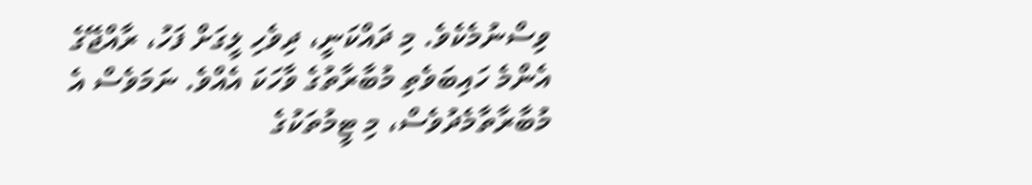ވިސްނުމެކެވެ. މި ދައްކަނީ، ދިވެހި ލީގަށް ފަހު، ރާއްޖޭގެ އެންމެ ހައިބަވެތި މުބާރާތުގެ ވާހަކަ އެއްވެ. ނަމަވެސް އެ މުބާރާތާމެދުވެސް، މި ޓީމުތަކުގެ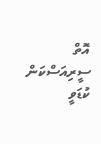އޮތް ސީރިއަސްކަން ކުޑަވީ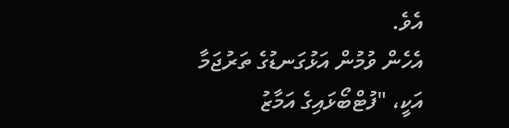އެވެ.
އެހެން ވުމުން އަޅުގަނޑުގެ ތަރުޖަމާ އަކީ، "ފުޓްބޯޅައިގެ އަމާޒު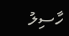ހާސިލު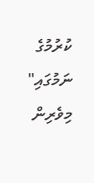ކުރުމުގެ ނަމުގައި" މިވެރިން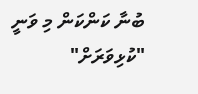ބުނާ ކަންކަން މި ވަނީ "ކުޅިވަރަށް"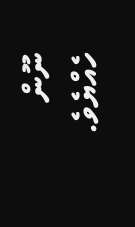ނޫން ހެއްޔެވެ.